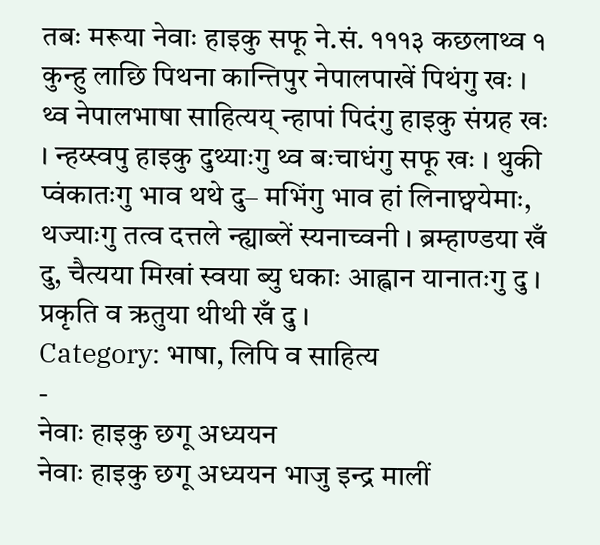तबः मरूया नेवाः हाइकु सफू ने.सं. १११३ कछलाथ्व १ कुन्हु लाछि पिथना कान्तिपुर नेपालपाखें पिथंगु खः । थ्व नेपालभाषा साहित्यय् न्हापां पिदंगु हाइकु संग्रह खः । न्हय्स्वपु हाइकु दुथ्याःगु थ्व बःचाधंगु सफू खः । थुकी प्वंकातःगु भाव थथे दु– मभिंगु भाव हां लिनाछ्वयेमाः, थज्याःगु तत्व दत्तले न्ह्याब्लें स्यनाच्वनी । ब्रम्हाण्डया खँ दु, चैत्यया मिखां स्वया ब्यु धकाः आह्वान यानातःगु दु । प्रकृति व ऋतुया थीथी खँ दु ।
Category: भाषा, लिपि व साहित्य
-
नेवाः हाइकु छगू अध्ययन
नेवाः हाइकु छगू अध्ययन भाजु इन्द्र मालीं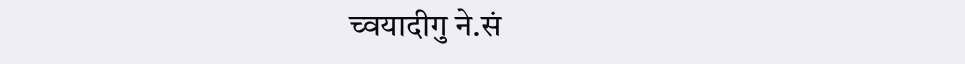च्वयादीगु ने.सं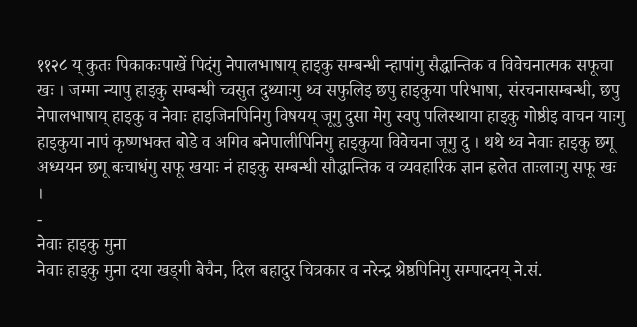११२८ य् कुतः पिकाकःपाखें पिदंगु नेपालभाषाय् हाइकु सम्बन्धी न्हापांगु सैद्धान्तिक व विवेचनात्मक सफूचा खः । जम्मा न्यापु हाइकु सम्बन्धी च्वसुत दुथ्याःगु थ्व सफुलिइ छपु हाइकुया परिभाषा, संरचनासम्बन्धी, छपु नेपालभाषाय् हाइकु व नेवाः हाइजिनपिनिगु विषयय् जूगु दुसा मेगु स्वपु पलिस्थाया हाइकु गोष्ठीइ वाचन याःगु हाइकुया नापं कृष्णभक्त बोडे व अगिव बनेपालीपिनिगु हाइकुया विवेचना जूगु दु । थथे थ्व नेवाः हाइकु छगू अध्ययन छगू बःचाधंगु सफू खयाः नं हाइकु सम्बन्धी सौद्धान्तिक व व्यवहारिक ज्ञान ह्वलेत ताःलाःगु सफू खः ।
-
नेवाः हाइकु मुना
नेवाः हाइकु मुना दया खड्गी बेचैन, दिल बहादुर चित्रकार व नरेन्द्र श्रेष्ठपिनिगु सम्पादनय् ने.सं.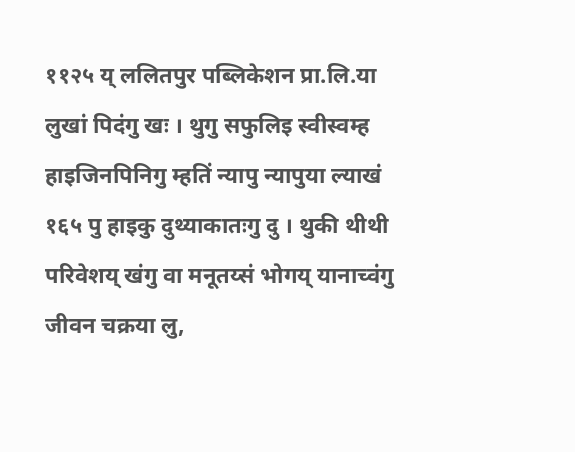११२५ य् ललितपुर पब्लिकेशन प्रा.लि.या लुखां पिदंगु खः । थुगु सफुलिइ स्वीस्वम्ह हाइजिनपिनिगु म्हतिं न्यापु न्यापुया ल्याखं १६५ पु हाइकु दुथ्याकातःगु दु । थुकी थीथी परिवेशय् खंगु वा मनूतय्सं भोगय् यानाच्वंगु जीवन चक्रया लु,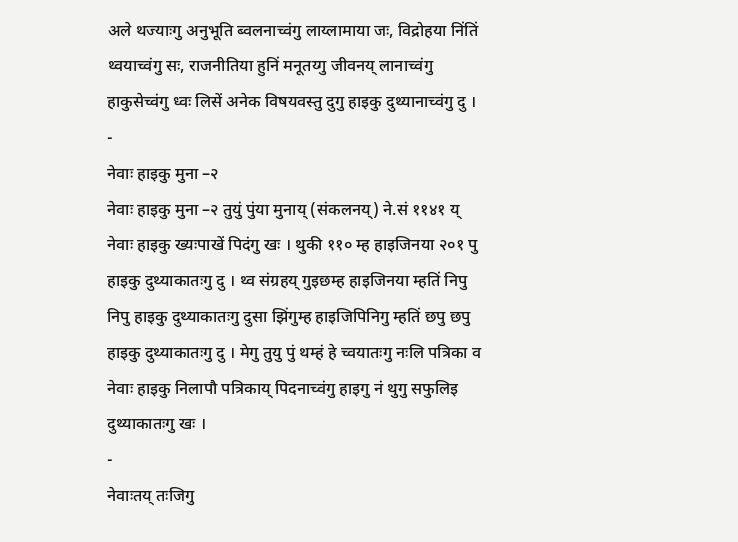अले थज्याःगु अनुभूति ब्वलनाच्वंगु लाय्लामाया जः, विद्रोहया निंतिं थ्वयाच्वंगु सः, राजनीतिया हुनिं मनूतय्गु जीवनय् लानाच्वंगु हाकुसेच्वंगु ध्वः लिसें अनेक विषयवस्तु दुगु हाइकु दुथ्यानाच्वंगु दु ।
-
नेवाः हाइकु मुना –२
नेवाः हाइकु मुना –२ तुयुं पुंया मुनाय् (संकलनय्) ने.सं ११४१ य् नेवाः हाइकु ख्यःपाखें पिदंगु खः । थुकी ११० म्ह हाइजिनया २०१ पु हाइकु दुथ्याकातःगु दु । थ्व संग्रहय् गुइछम्ह हाइजिनया म्हतिं निपु निपु हाइकु दुथ्याकातःगु दुसा झिंगुम्ह हाइजिपिनिगु म्हतिं छपु छपु हाइकु दुथ्याकातःगु दु । मेगु तुयु पुं थम्हं हे च्वयातःगु नःलि पत्रिका व नेवाः हाइकु निलापौ पत्रिकाय् पिदनाच्वंगु हाइगु नं थुगु सफुलिइ दुथ्याकातःगु खः ।
-
नेवाःतय् तःजिगु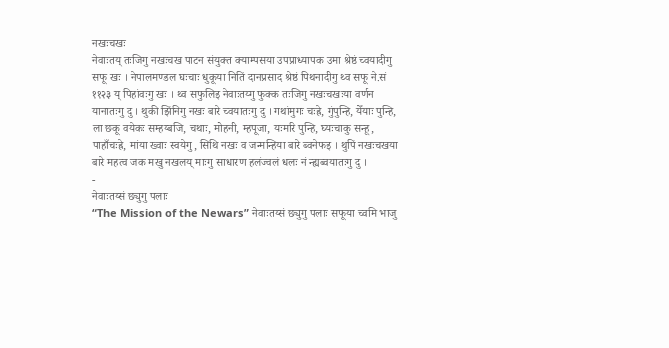नखःचखः
नेवाःतय् तःजिगु नखःचख पाटन संयुक्त क्याम्पसया उपप्राध्यापक उमा श्रेष्ठं च्वयादीगु सफू खः । नेपालमण्डल घःचाः धुकूया नितिं दानप्रसाद श्रेष्ठं पिथनादीगु थ्व सफू ने.सं ११२३ य् पिहांवःगु खः । थ्व सफुलिइ नेवाःतय्गु फुक्क तःजिगु नखःचखःया वर्णन यानातःगु दु । थुकी झिंनिगु नखः बारे च्वयातःगु दु । गथांमुगः चःह्रे, गुंपुन्हि, येँयाः पुन्हि, ला छकू वयेकः सम्हय्बजि, चथाः, मोहनी, म्हपूजा, यःमरि पुन्हि, घ्यःचाकु सन्हू, पाहाँचःह्रे, मांया ख्वाः स्वयेगु, सिथि नखः व जन्मन्हिया बारे ब्वनेफइ । थुपिं नखःचखया बारे महत्व जक मखु नखलय् माःगु साधारण हलंज्वलं धलः नं न्ह्यब्वयातःगु दु ।
-
नेवाःतय्सं छ्युगु पलाः
“The Mission of the Newars” नेवाःतय्सं छ्युगु पलाः सफूया च्वमि भाजु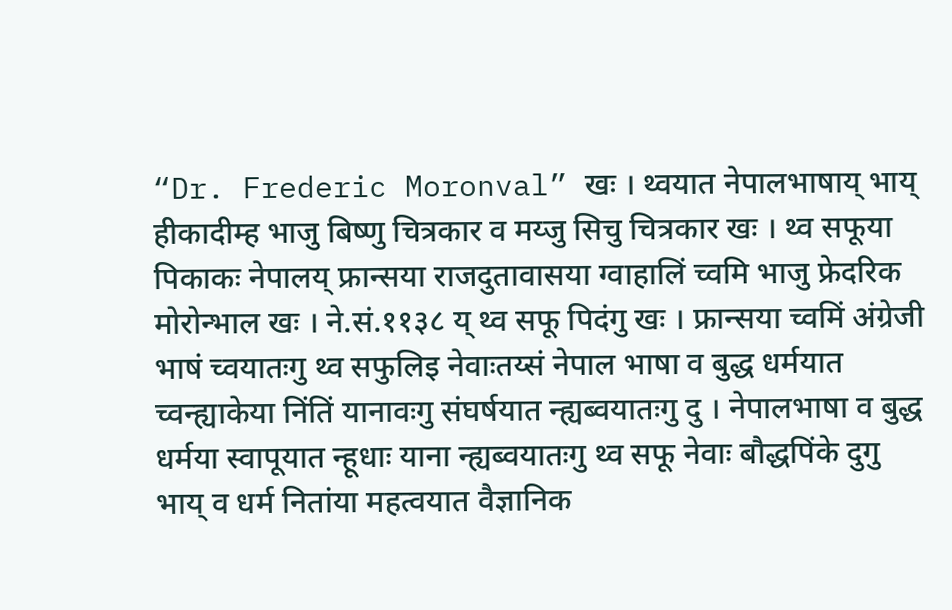“Dr. Frederic Moronval” खः । थ्वयात नेपालभाषाय् भाय् हीकादीम्ह भाजु बिष्णु चित्रकार व मय्जु सिचु चित्रकार खः । थ्व सफूया पिकाकः नेपालय् फ्रान्सया राजदुतावासया ग्वाहालिं च्वमि भाजु फ्रेदरिक मोरोन्भाल खः । ने.सं.११३८ य् थ्व सफू पिदंगु खः । फ्रान्सया च्वमिं अंग्रेजी भाषं च्वयातःगु थ्व सफुलिइ नेवाःतय्सं नेपाल भाषा व बुद्ध धर्मयात च्वन्ह्याकेया निंतिं यानावःगु संघर्षयात न्ह्यब्वयातःगु दु । नेपालभाषा व बुद्ध धर्मया स्वापूयात न्हूधाः याना न्ह्यब्वयातःगु थ्व सफू नेवाः बौद्धपिंके दुगु भाय् व धर्म नितांया महत्वयात वैज्ञानिक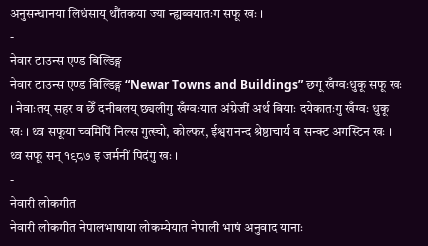अनुसन्धानया लिधंसाय् थौंतकया ज्या न्ह्यब्वयातःग सफू खः ।
-
नेवार टाउन्स एण्ड बिल्डिङ्ग
नेवार टाउन्स एण्ड बिल्डिङ्ग “Newar Towns and Buildings” छगू खँग्वःधुकू सफू खः । नेवाःतय् सहर व छेँ दनीबलय् छ्यलीगु खँग्वःयात अंग्रेजीं अर्थ बियाः दयेकातःगु खँग्वः धुकू खः । थ्व सफूया च्वमिपिं निल्स गुत्स्चो, कोल्फर, ईश्वरानन्द श्रेष्ठाचार्य व सन्क्ट अगस्टिन खः । थ्व सफू सन् १९८७ इ जर्मनीं पिदंगु खः ।
-
नेवारी लोकगीत
नेवारी लोकगीत नेपालभाषाया लोकम्येयात नेपाली भाषं अनुवाद यानाः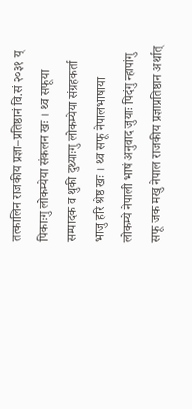तत्कालिन राजकीय प्रज्ञा–प्रतिष्ठानं वि.सं २०३१ य् पिकाःगु लोकम्येया संकलन खः । थ्व सफूया सम्पादक व थुकी दुथ्याःगु लोकम्येया संग्रहकर्ता भाजु हरि श्रेष्ठ खः । थ्व सफू नेपालभाषाया लोकम्ये नेपाली भाषं अनुवाद जुयाः पिदंगु न्हापांगु सफू जक मखु नेपाल राजकीय प्रज्ञाप्रतिष्ठान अर्थात्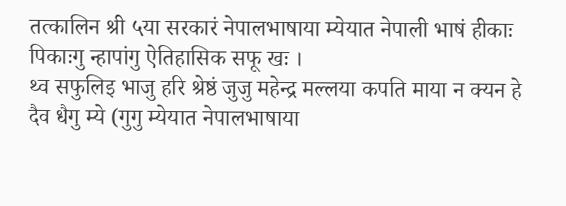तत्कालिन श्री ५या सरकारं नेपालभाषाया म्येयात नेपाली भाषं हीकाः पिकाःगु न्हापांगु ऐतिहासिक सफू खः ।
थ्व सफुलिइ भाजु हरि श्रेष्ठं जुजु महेन्द्र मल्लया कपति माया न क्यन हे दैव धैगु म्ये (गुगु म्येयात नेपालभाषाया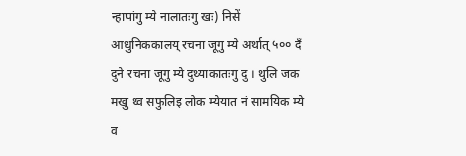न्हापांगु म्ये नालातःगु खः) निसें आधुनिककालय् रचना जूगु म्ये अर्थात् ५०० दँ दुने रचना जूगु म्ये दुथ्याकातःगु दु । थुलि जक मखु थ्व सफुलिइ लोक म्येयात नं सामयिक म्ये व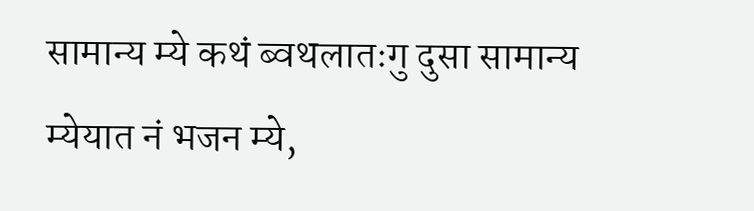सामान्य म्ये कथं ब्वथलातःगु दुसा सामान्य म्येयात नं भजन म्ये,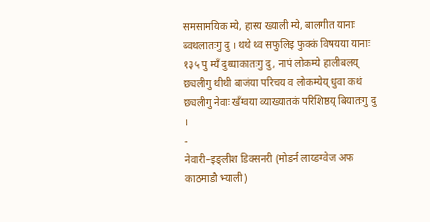समसामयिक म्ये, हास्य ख्याली म्ये, बालगीत यानाः ब्वथलातःगु दु । थथे थ्व सफुलिइ फुक्कं विषयया यानाः १३५ पु म्यँ दुथ्याकातःगु दु, नापं लोकम्ये हालीबलय् छ्यलीगु थीथी बाजंया परिचय व लोकम्येय् धुवा कथं छ्यलीगु नेवाः खँग्वया व्याख्यातकं परिशिष्ठय् बियातःगु दु ।
-
नेवारी–इङ्लीश डिक्सनरी (मोडर्न लाय्ङग्वेज अफ काठमाडौ भ्याली)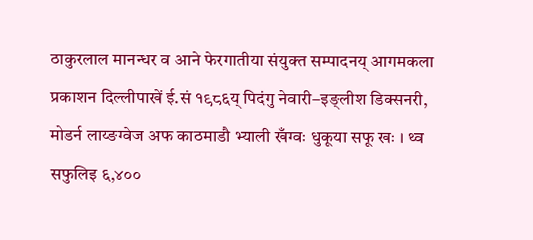ठाकुरलाल मानन्धर व आने फेरगातीया संयुक्त सम्पादनय् आगमकला प्रकाशन दिल्लीपाखें ई.सं १९८६य् पिदंगु नेवारी–इङ्लीश डिक्सनरी, मोडर्न लाय्ङग्वेज अफ काठमाडौ भ्याली खँग्वः धुकूया सफू खः । थ्व सफुलिइ ६,४००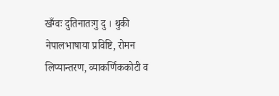खँग्वः दुतिनातःगु दु । थुकी नेपालभाषाया प्रविष्टि, रोमन लिप्यान्तरण, व्याकर्णिककोटी व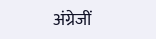अंग्रेजीं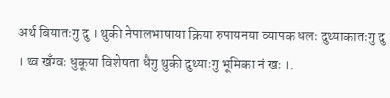अर्थ बियातःगु दु । थुकी नेपालभाषाया क्रिया रुपायनया व्यापक धलः दुथ्याकातःगु दु । थ्व खँग्वः धुकूया विशेषता धैगु थुकी दुथ्याःगु भूमिका नं खः ।.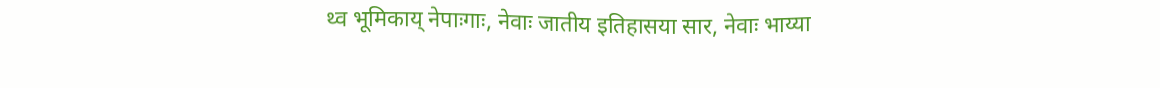थ्व भूमिकाय् नेपाःगाः, नेवाः जातीय इतिहासया सार, नेवाः भाय्या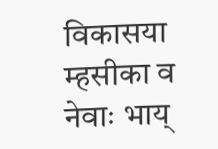विकासया म्हसीका व नेवाः भाय्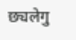छ्यलेगु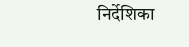निर्देशिका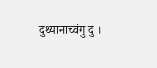दुथ्यानाच्वंगु दु ।